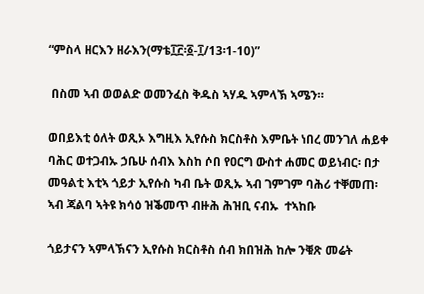“ምስላ ዘርእን ዘራእን(ማቴ፲፫፡፩-፲/13፡1-10)”

 በስመ ኣብ ወወልድ ወመንፈስ ቅዱስ ኣሃዱ ኣምላኽ ኣሜን።

ወበይእቲ ዕለት ወጺኦ እግዚእ ኢየሱስ ክርስቶስ እምቤት ነበረ መንገለ ሐይቀ ባሕር ወተጋብኡ ኃቤሁ ሰብእ እስከ ሶበ የዐርግ ውስተ ሐመር ወይነብር፡ በታ መዓልቲ እቲኣ ጎይታ ኢየሱስ ካብ ቤት ወጺኡ ኣብ ገምገም ባሕሪ ተቐመጠ፡ ኣብ ጃልባ ኣትዩ ክሳዕ ዝቕመጥ ብዙሕ ሕዝቢ ናብኡ  ተኣከቡ

ጎይታናን ኣምላኽናን ኢየሱስ ክርስቶስ ሰብ ክበዝሕ ከሎ ንቑጽ መሬት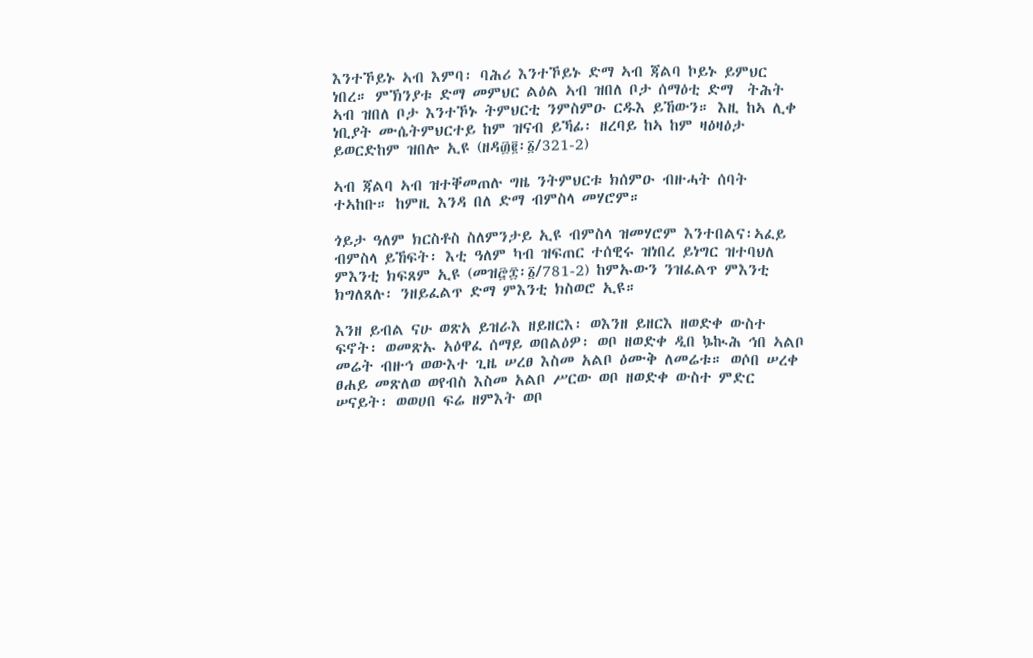እንተኾይኑ ኣብ እምባ፡ ባሕሪ እንተኾይኑ ድማ ኣብ ጃልባ ኮይኑ ይምህር ነበረ። ምኽንያቱ ድማ መምህር ልዕል ኣብ ዝበለ ቦታ ሰማዕቲ ድማ  ትሕት ኣብ ዝበለ ቦታ እንተኾኑ ትምህርቲ ንምስምዑ ርዱእ ይኸውን። እዚ ከኣ ሊቀ ነቢያት ሙሴትምህርተይ ከም ዝናብ ይኻፊ፡ ዘረባይ ከኣ ከም ዛዕዛዕታ ይወርድከም ዝበሎ ኢዩ (ዘዳ፴፪፡፩/321-2)

ኣብ ጃልባ ኣብ ዝተቐመጠሉ ግዜ ንትምህርቱ ክሰምዑ ብዙሓት ሰባት ተኣከቡ። ከምዚ እንዳ በለ ድማ ብምስላ መሃሮም።

ጎይታ ዓለም ክርስቶስ ስለምንታይ ኢዩ ብምስላ ዝመሃሮም እንተበልና፡ኣፈይ ብምስላ ይኸፍት፡ እቲ ዓለም ካብ ዝፍጠር ተሰዊሩ ዝነበረ ይነግር ዝተባህለ ምእንቲ ክፍጸም ኢዩ (መዝ፸፰፡፩/781-2) ከምኡውን ንዝፈልጥ ምእንቲ ክግለጸሉ፡ ንዘይፈልጥ ድማ ምእንቲ ክስወሮ ኢዩ።

እንዘ ይብል ናሁ ወጽአ ይዝራእ ዘይዘርእ፡ ወእንዘ ይዘርእ ዘወድቀ ውስተ ፍኖት፡ ወመጽኡ አዕዋፈ ሰማይ ወበልዕዎ፡ ወቦ ዘወድቀ ዲበ ኴኲሕ ኅበ ኣልቦ መሬት ብዙኅ ወውእተ ጊዜ ሠረፀ እስመ አልቦ ዕሙቅ ለመሬቱ። ወሶበ ሠረቀ ፀሐይ መጽለወ ወየብስ እስመ አልቦ ሥርው ወቦ ዘወድቀ ውስተ ምድር ሠናይት፡ ወወሀበ ፍሬ ዘምእት ወቦ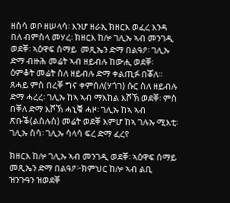ዘስሳ ወቦ ዘሠላሳ፡ እንሆ ዘራኢ ክዘርእ ወፈረ እንዳ በለ ብምስላ መሃረ፡ ክዘርእ ከሎ ገሊኡ ኣብ መንገዲ ወደቐ፡ ኣዕዋፍ ሰማይ  መጺኤን ድማ በልዓዖ፡ ገሊኡ ድማ ብዙሕ መሬት ኣብ ዘይብሉ ከውሒ ወደቐ፡ ዕምቆት መሬት ስለ ዘይብሉ ድማ ቀልጢፉ በቖለ። ጸሓይ ምስ በረቐ ግና ቀምሰለ(ሃጎገ) ሱር ስለ ዘይብሉ ድማ ሓረረ፡ ገሊኡ ከኣ ኣብ ማእከል እሾኽ ወደቐ፡ ምስ በቐለ ድማ እሾኽ ሓኒቑ ሓዞ፡ ገሊኡ ከኣ ኣብ ጽቡቕ(ልስሉስ) መሬት ወደቐ እምሆ ከኣ ገሉኡ ሚእቲ፡ ገሊኡ ስሳ፡ ገሊኡ ሳላሳ ፍረ ድማ ፈረየ

ክዘርእ ከሎ ገሊኡ ኣብ መንገዲ ወደቐ፡ ኣዕዋፍ ሰማይ  መጺኤን ድማ በልዓዖ፦ክምህር ከሎ ኣብ ልቢ ዝንጉዓን ዝወደቐ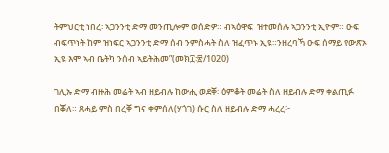ትምህርቲ ነበረ፡ ኣጋንንቲ ድማ መንጢሎም ወሰድዎ። ብኣዕዋፍ  ዝተመሰሉ ኣጋንንቲ ኢዮም። ዑፍ ብፍጥነት ከም ዝነፍር ኣጋንንቲ ድማ ሰብ ንምስሓት ስለ ዝፈጥኑ ኢዩ።ንዘረባኻ ዑፍ ሰማይ የውጽኦ ኢዩ እሞ ኣብ ቤትካ ንሰብ ኣይትሕመ”(መክ፲፡፳/1020)

ገሊኡ ድማ ብዙሕ መሬት ኣብ ዘይብሉ ከውሒ ወደቐ፡ ዕምቆት መሬት ስለ ዘይብሉ ድማ ቀልጢፉ በቖለ። ጸሓይ ምስ በረቐ ግና ቀምሰለ(ሃጎገ) ሱር ስለ ዘይብሉ ድማ ሓረረ፦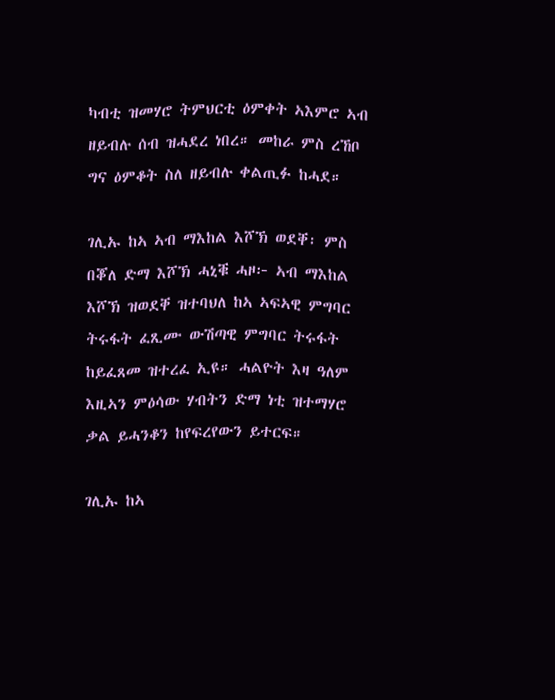ካብቲ ዝመሃሮ ትምህርቲ ዕምቀት ኣእምሮ ኣብ ዘይብሉ ሰብ ዝሓደረ ነበረ። መከራ ምስ ረኸቦ ግና ዕምቆት ስለ ዘይብሉ ቀልጢፉ ከሓደ።

ገሊኡ ከኣ ኣብ ማእከል እሾኽ ወደቐ፡ ምስ በቖለ ድማ እሾኽ ሓኒቑ ሓዞ፦ ኣብ ማእከል እሾኽ ዝወደቐ ዝተባህለ ከኣ ኣፍኣዊ ምግባር ትሩፋት ፈጺሙ ውሽጣዊ ምግባር ትሩፋት ከይፈጸመ ዝተረፈ ኢዩ። ሓልዮት እዛ ዓለም እዚኣን ምዕሳው ሃብትን ድማ ነቲ ዝተማሃሮ ቃል ይሓንቆን ከየፍረየውን ይተርፍ።

ገሊኡ ከኣ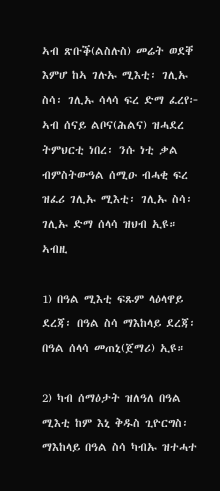ኣብ ጽቡቕ(ልስሉስ) መሬት ወደቐ እምሆ ከኣ ገሉኡ ሚእቲ፡ ገሊኡ ስሳ፡ ገሊኡ ሳላሳ ፍረ ድማ ፈረየ፦ ኣብ ሰናይ ልቦና(ሕልና) ዝሓደረ ትምህርቲ ነበረ፡ ንሱ ነቲ ቃል ብምስትውዓል ሰሚዑ ብሓቂ ፍረ ዝፈሪ ገሊኡ ሚእቲ፡ ገሊኡ ስሳ፡ ገሊኡ ድማ ሰላሳ ዝህብ ኢዩ። ኣብዚ

1) በዓል ሚእቲ ፍጹም ላዕላዋይ ደረጃ፡ በዓል ስሳ ማእከላይ ደረጃ፡ በዓል ሰላሳ መጠኒ(ጀማሪ) ኢዩ።

2) ካብ ሰማዕታት ዝለዓለ በዓል ሚእቲ ከም እኒ ቅዱስ ጊዮርግስ፡ ማእከላይ በዓል ስሳ ካብኡ ዝተሓተ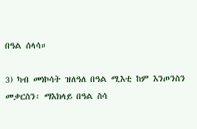በዓል ሰላሳ።

3) ካብ መነኮሳት ዝለዓለ በዓል ሚእቲ ከም እንጦንስን መቃርስን፡ ማእክላይ በዓል ስሳ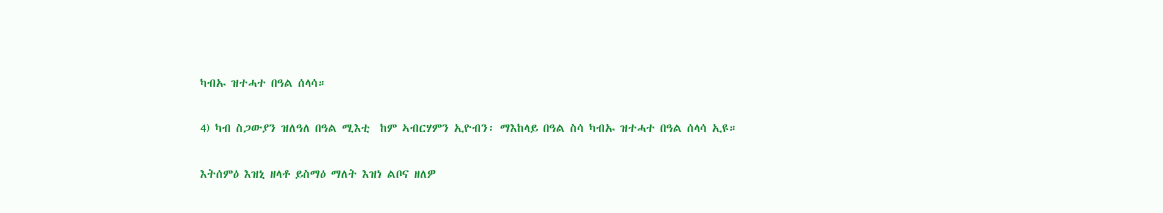ካብኡ ዝተሓተ በዓል ሰላሳ።

4) ካብ ስጋውያን ዝለዓለ በዓል ሚእቲ  ከም ኣብርሃምን ኢዮብን፡ ማእከላይ በዓል ስሳ ካብኡ ዝተሓተ በዓል ሰላሳ ኢዩ።

እትሰምዕ እዝኒ ዘላቶ ይስማዕ ማለት እዝነ ልቦና ዘለዎ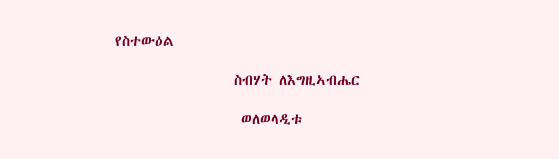የስተውዕል

                 ስብሃት ለእግዚኣብሔር

                  ወለወላዲቱ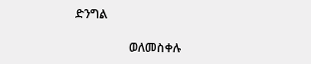ድንግል

                  ወለመስቀሉ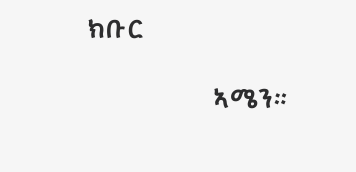ክቡር

                     ኣሜን።